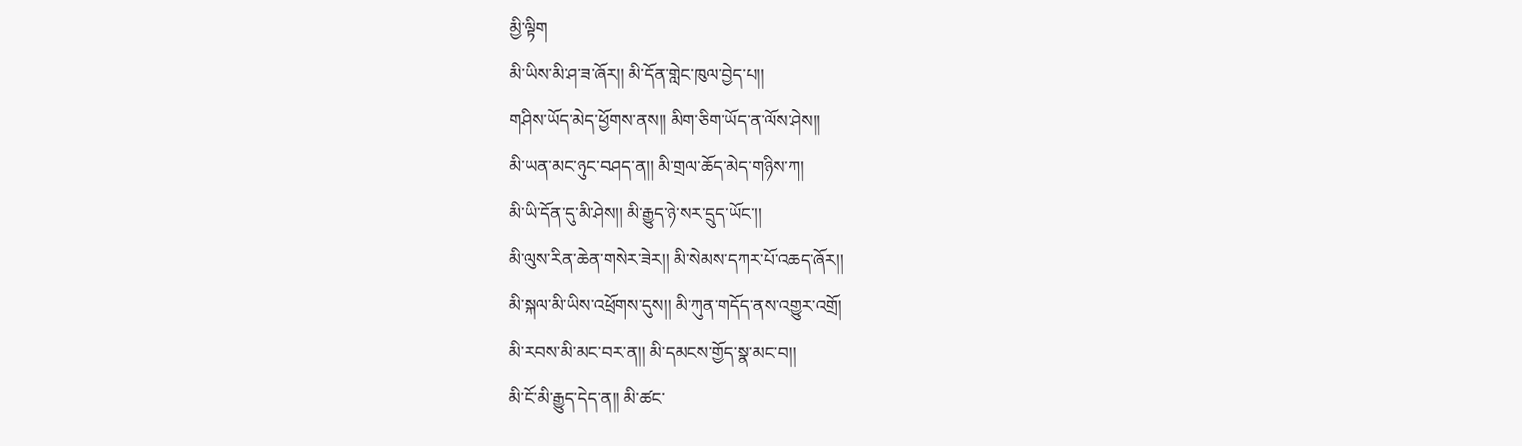མྱི་ལྟིག
མི་ཡིས་མི་ཤ་ཟ་ཞོར།། མི་དོན་གླེང་ཁུལ་བྱེད་པ།།
གཤིས་ཡོད་མེད་ཕྱོགས་ནས།། མིག་ཅིག་ཡོད་ན་ལོས་ཤེས།།
མི་ཡན་མང་ཉུང་བཤད་ན།། མི་གྲལ་ཆོད་མེད་གཉིས་ཀ།
མི་ཡི་དོན་དུ་མི་ཤེས།། མི་རྒྱུད་ཉེ་སར་དྲུད་ཡོང་།།
མི་ལུས་རིན་ཆེན་གསེར་ཟེར།། མི་སེམས་དཀར་པོ་འཆད་ཞོར།།
མི་སྐལ་མི་ཡིས་འཕྲོགས་དུས།། མི་ཀུན་གདོད་ནས་འགྱུར་འགྲོ།
མི་རབས་མི་མང་བར་ན།། མི་དམངས་གྱོད་སྣ་མང་བ།།
མི་ངོ་མི་རྒྱུད་དེད་ན།། མི་ཚང་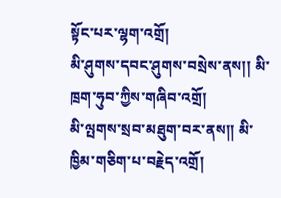སྟོང་པར་ལྷག་འགྲོ།
མི་ཤུགས་དབང་ཤུགས་བསྲེས་ནས།། མི་ཁྲག་ཧུབ་ཀྱིས་གཞིབ་འགྲོ།
མི་ལྤགས་སྲབ་མཐུག་བར་ནས།། མི་ཁྱིམ་གཅིག་པ་བརྗེད་འགྲོ།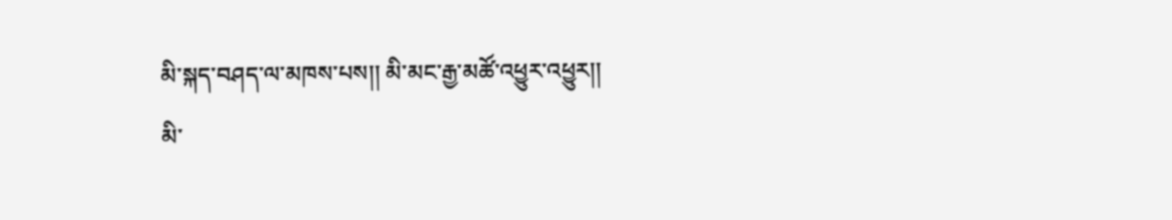མི་སྐད་བཤད་ལ་མཁས་པས།། མི་མང་རྒྱ་མཚོ་འཕྱུར་འཕྱུར།།
མི་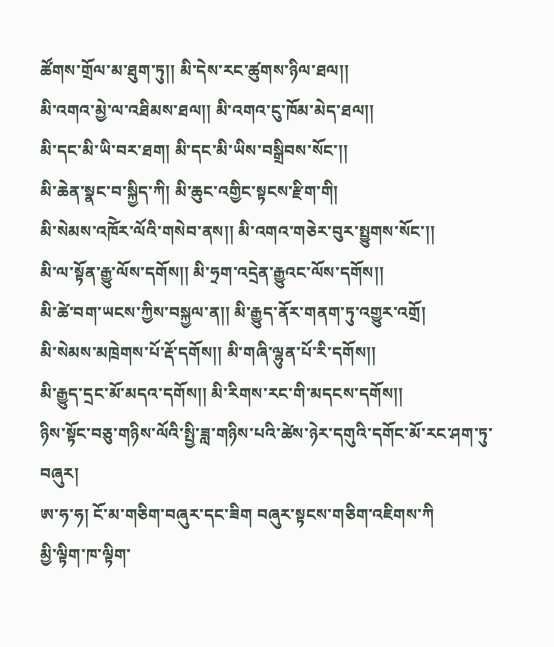ཚོགས་གྲོལ་མ་ཐུག་ཏུ།། མི་དེས་རང་ཚུགས་ཉིལ་ཐལ།།
མི་འགའ་མྱེ་ལ་འཐིམས་ཐལ།། མི་འགའ་ངུ་ཁོམ་མེད་ཐལ།།
མི་དང་མི་ཡི་བར་ཐག། མི་དང་མི་ཡིས་བསྒྲིབས་སོང་།།
མི་ཆེན་སྣང་བ་སྐྱིད་ཀི། མི་ཆུང་འགྱིང་སྟངས་རྫིག་གི།
མི་སེམས་འཁོེར་ལོའི་གསེབ་ནས།། མི་འགའ་གཅེར་བུར་སྤྱུགས་སོང་།།
མི་ལ་སྟོན་རྒྱུ་ལོས་དགོས།། མི་ཧྲག་འདྲེན་རྒྱུའང་ལོས་དགོས།།
མི་ཚེ་བག་ཡངས་ཀྱིས་བསྐྱལ་ན།། མི་རྒྱུད་ནོར་གནག་ཏུ་འགྱུར་འགྲོ།
མི་སེམས་མཁྲེགས་པོ་རྡོ་དགོས།། མི་གཞི་ལྷུན་པོ་རི་དགོས།།
མི་རྒྱུད་དྲང་མོ་མདའ་དགོས།། མི་རིགས་རང་གི་མདངས་དགོས།།
ཉིས་སྟོང་བཅུ་གཉིས་ལོའི་སྤྱི་ཟླ་གཉིས་པའི་ཚེས་ཉེར་དགུའི་དགོང་མོ་རང་ཤག་ཏུ་བཞུར།
ཨ་ཧ་ཧ། ངོ་མ་གཅིག་བཞུར་དང་ཟིག བཞུར་སྟངས་གཅིག་འཇིགས་ཀི
མྱི་ལྟིག་ཁ་ལྟིག་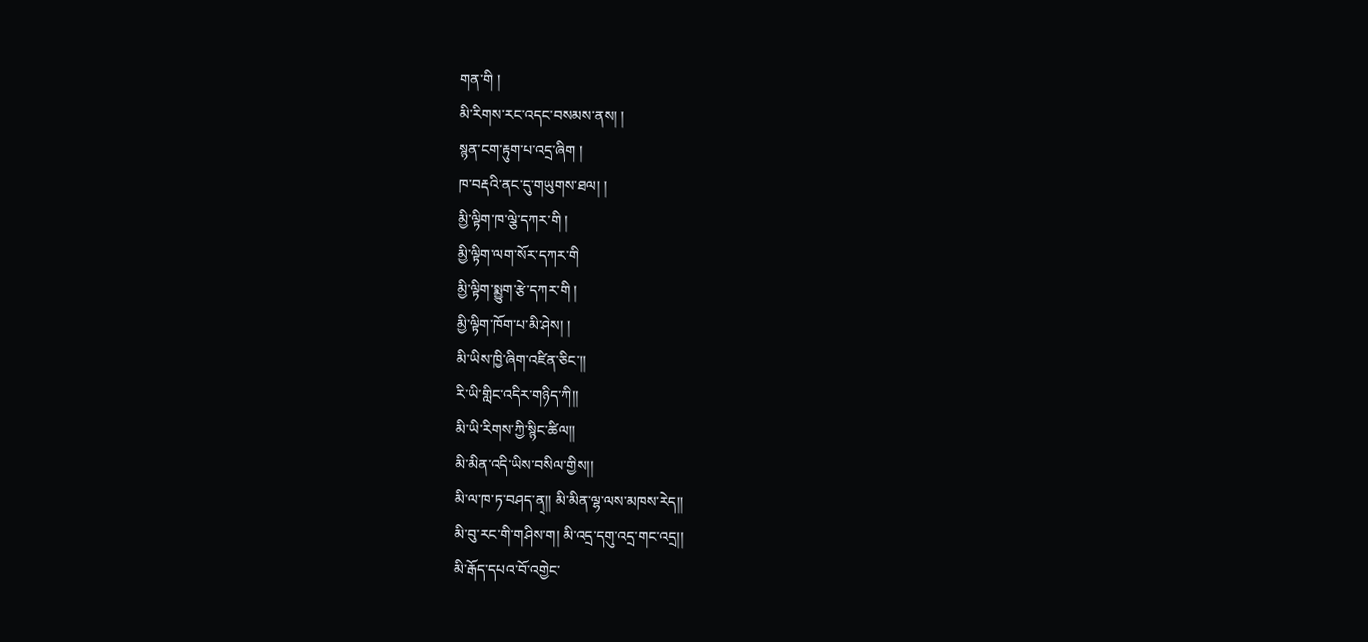གན་གི །
མི་རིགས་རང་འདང་བསམས་ནས། །
སྙན་ངག་རྟུག་པ་འདྲ་ཞིག །
ཁ་བརྡའི་ནང་དུ་གཡུགས་ཐལ། །
མྱི་ལྟིག་ཁ་ལྕེ་དཀར་གི །
མྱི་ལྟིག་ལག་སོར་དཀར་གི
མྱི་ལྟིག་སྨྱུག་རྩེ་དཀར་གི །
མྱི་ལྟིག་ཁོག་པ་མི་ཤེས། །
མི་ཡིས་ཁྱི་ཞིག་འཛིན་ཅིང་།།
རི་ཡི་གླིང་འདིར་གཉིད་ཀི།།
མི་ཡི་རིགས་ཀྱི་སྙིང་ཚིལ།།
མི་མིན་འདི་ཡིས་བསིལ་གྱིས།།
མི་ལ་ཁ་ཏ་བཤད་ན྄།། མི་མིན་ལྷ་ལས་མཁས་རེད།།
མི་བུ་རང་གི་གཤིས་ག། མི་འདྲ་དགུ་འདྲ་གང་འདྲ།།
མི་རྒོད་དཔའ་བོ་འགྱེང་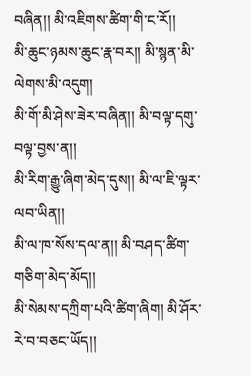བཞིན།། མི་འཇིགས་ཚིག་གི་ང་རོ།།
མི་ཆུང་ཉམས་ཆུང་རྣ་བར།། མི་སྙན་མི་ལེགས་མི་འདུག།
མི་གོ་མི་ཤེས་ཟེར་བཞིན།། མི་བལྟ་དགུ་བལྟ་བྱས་ན།།
མི་རིག་རྒྱུ་ཞིག་མེད་དུས།། མི་ལ་ཇི་ལྟར་ལབ་ཡིན།།
མི་ལ་ཁ་སོས་དལ་ན།། མི་བཤད་ཚིག་གཅིག་མེད་མོད།།
མི་སེམས་དཀྲིག་པའི་ཚིག་ཞིག། མི་ཤོར་རེ་བ་བཅང་ཡོད།།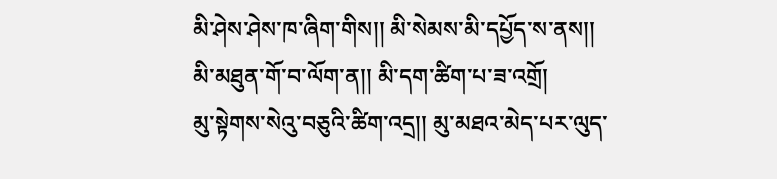མི་ཤེས་ཤེས་ཁ་ཞིག་གིས།། མི་སེམས་མི་དཔྱོད་ས་ནས།།
མི་མཐུན་གོ་བ་ལོག་ན།། མི་དག་ཚིག་པ་ཟ་འགྲོ།
མུ་སྟེགས་སེའུ་བཅུའི་ཚིག་འདྲ།། མུ་མཐའ་མེད་པར་ལུད་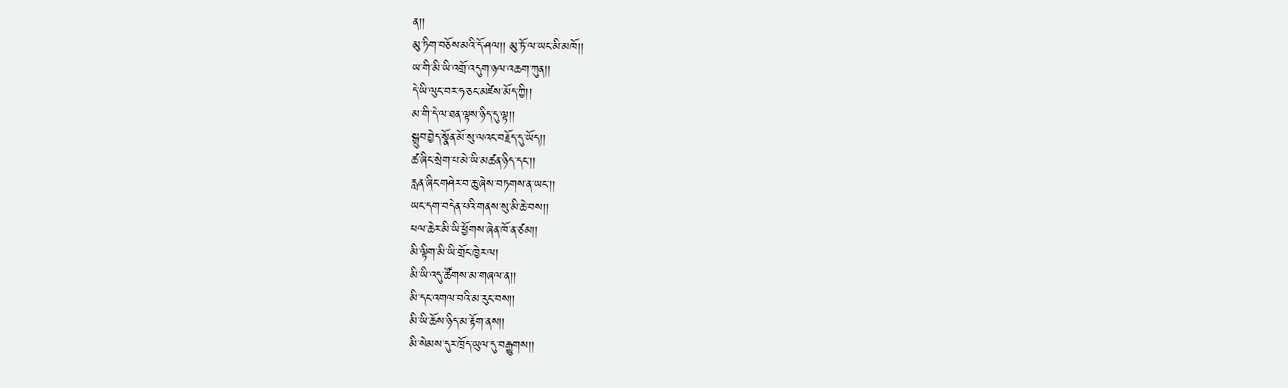ན།།
མུ་ཏིག་བཅོས་མའི་དོ་ཤལ།། མུ་ཏོ་ལ་ཡང་མི་མཁོ།།
ཡ་གི་མི་ཡི་འགྲོ་འདུག་ཉལ་འཆག་ཀུན།།
དེ་ཡི་ལུང་བར་ཧ་ཅང་མཛེས་མོད་ཀྱི།།
མ་གི་དེ་ལ་ཐན་ལྟས་ཉིད་དུ་ལྟ།།
སྒྲུབ་བྱེད་སྣོན་མོ་སུ་ལའང་བརྗོད་དུ་ཡོད།།
ཚ་ཞིང་སྲེག་པ་མེ་ཡི་མཚན་ཉིད་དང་།།
རླན་ཞིང་གཤེར་བ་ཆུ་ཞེས་བཏགས་ན་ཡང་།།
ཡང་དག་བདེན་པའི་གནས་སུ་མི་ཆེ་བས།།
ཕལ་ཆེར་མི་ཡི་ཕྱོགས་ཞེན་ཁོ་ན་ཙམ།།
མི་ལྟིག་མི་ཡི་གྲོང་ཁྱེར་ལ།
མི་ཡི་འདུ་ཚོགས་མ་གཞལ་ན།།
མི་དང་འགལ་བའི་མ་རུང་བས།།
མི་ཡི་ཆོས་ཉིད་མ་རྟོག་ནས།།
མི་སེམས་དུར་ཁྲོད་ཡུལ་དུ་བརྒྱུགས།།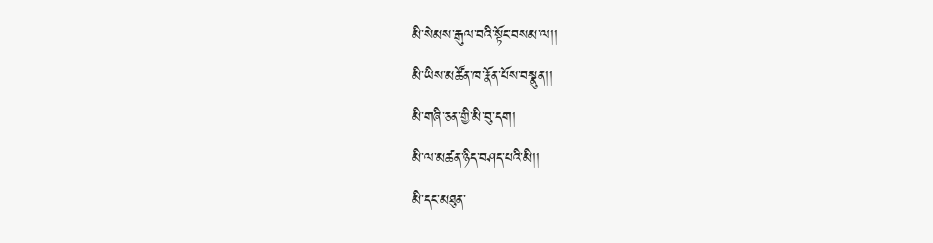མི་སེམས་རྒུལ་བའི་སྟོང་བསམ་ལ།།
མི་ཡིས་མཚོན་ཁ་རྣོན་པོས་བསྣུན།།
མི་གཞི་ཅན་གྱི་མི་བུ་དག།
མི་ལ་མཚན་ཉིད་བཤད་པའི་མི།།
མི་དང་མཐུན་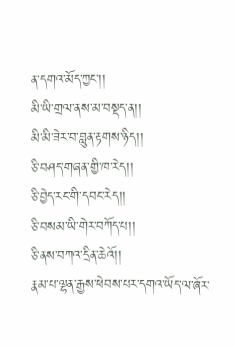ན་དགའ་མོད་ཀྱང་།།
མི་ཡི་གྲལ་ནས་མ་བསྡད་ན།།
མི་མི་ཟེར་བ་བླུན་རྟགས་ཉིད།།
ཅི་བཤད་གཞན་གྱི་ཁ་རེད།།
ཅི་བྱེད་རང་གི་དབང་རེད།།
ཅི་བསམ་ཡི་གེར་བཀོད་པ།།
ཅི་ནས་བཀའ་དྲིན་ཆེའོ།།
རྣམ་པ་ལྷན་རྒྱས་ཕེབས་པར་དགའ་ཡོད་ལ་ཞོར་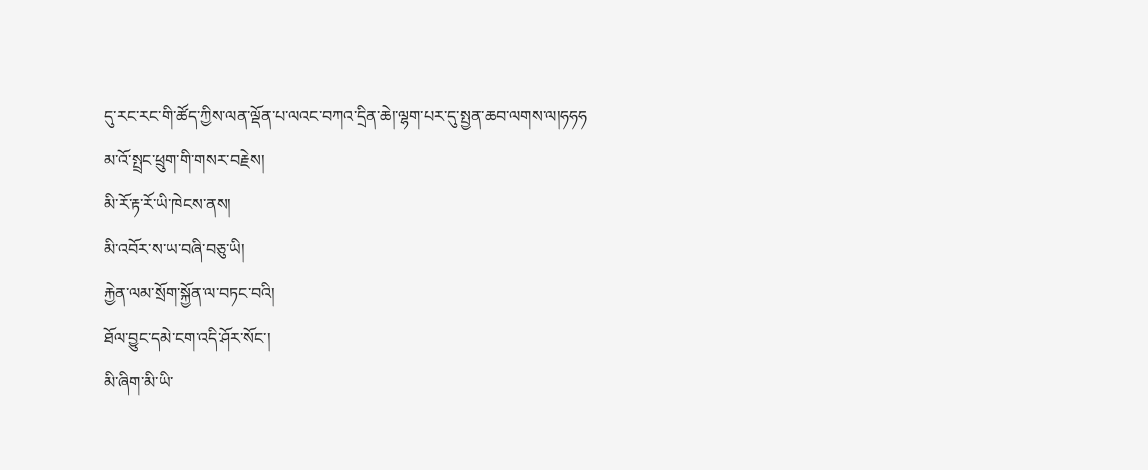དུ་རང་རང་གི་ཚོད་ཀྱིས་ལན་ལྡོན་པ་ལའང་བཀའ་དྲིན་ཆེ།་ལྷག་པར་དུ་སྤྱན་ཆབ་ལགས་ལ།ཧཧཧ
མ་འོ་སྤྲང་ཕྲུག་གི་གསར་བརྗེས།
མི་རོ་རྟ་རོ་ཡི་ཁེངས་ནས།
མི་འབོར་ས་ཡ་བཞི་བཅུ་ཡི།
རྐྱེན་ལམ་སྲོག་སྐྱོན་ལ་བཏང་བའི།
ཐོལ་བྱུང་དམེ་ངག་འདི་ཤོར་སོང་།
མི་ཞིག་མི་ཡི་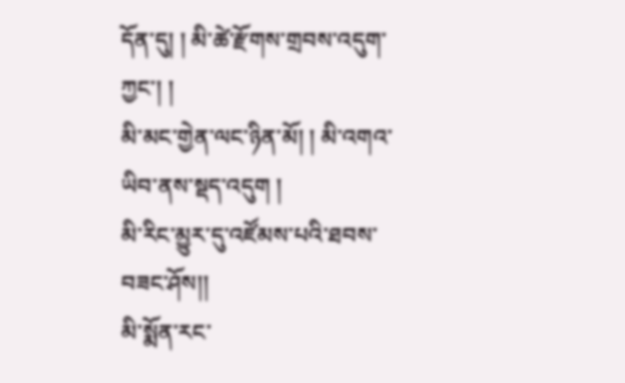དོན་དུ། ། མི་ཚེ་རྫོགས་གྲབས་འདུག་ཀྱང་། །
མི་མང་གྱེན་ལང་ཉིན་མོ། ། མི་འགའ་ཡིབ་ནས་སྡད་འདུག །
མི་རིང་མྱུར་དུ་འཛོམས་པའི་ཐབས་བཟང་ཤོས།།
མི་སྨོན་རང་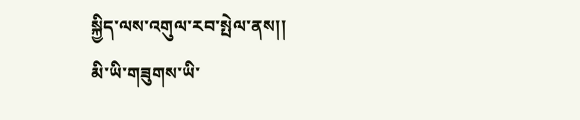སྐྱིད་ལས་འགུལ་རབ་སྤེལ་ནས།།
མི་ཡི་གཟུགས་ཡི་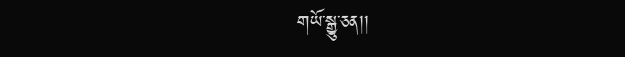གཡོ་སྒྱུ་ཅན།།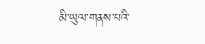མི་ཡུལ་གནས་པའི་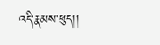འདི་རྣམས་ཕུད།།